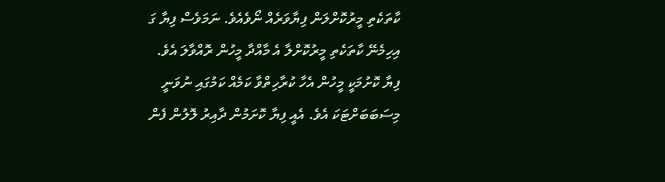ކާތަކެތި މީރުކޮށްލަން ފިޔާވަރެއް ނޯވެއެވެ. ނަމަވެސް ފިޔާ ގަ އިހިމެނޭ ކާތަކެތި މީރުކޮށްލާ އެ މާއްދާ މީހުން ރޮއްވާލަ އެވެ.
ފިޔާ ކޮށުމަކީ މީހުން އެހާ ކުރާހިތްވާ ކަމެއް ކަމުގައި ނުވަނީ މިސަބަބަށްޓަކަ އެވެ. އެއީ ފިޔާ ކޮށަމުން ދާއިރު ލޮލުން ފެން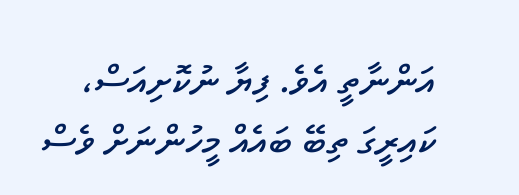އަންނާތީ އެވެ. ފިޔާ ނުކޮށިއަސް، ކައިރީގަ ތިބޭ ބައެއް މީހުންނަށް ވެސް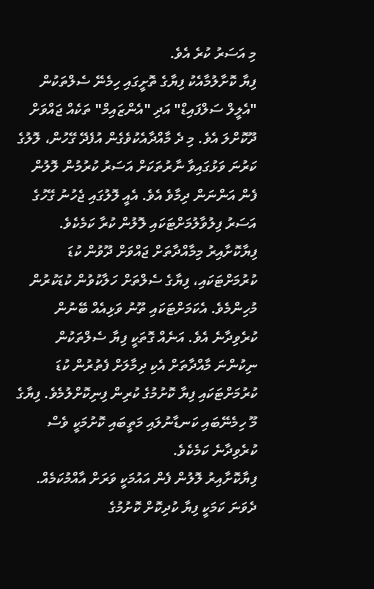މި އަސަރު ކުރެ އެވެ.
ފިޔާ ކޮށާލުމާއެކު ފިޔާގެ ތޮށީގައި ހިމެނޭ ސެލްތަކުން "އެލީލް ސަލްފައިޑް" އަދި "އެންޒައިމް" ތަކެއް ޖައްވަށް ދޫކޮށްލަ އެވެ. މި ދެ މާއްދާއެކުވެގެން އުފެދޭ ގޭހުން، ލޮލުގެ ކަރުނަ ވަޅުގައިވާ ނާރުތަކަށް އަސަރު ކުރުމުން ލޮލުން ފެން އަންނަން ދިމާވެ އެވެ. އެއީ ލޮލުގައި ޖެހުނު ގޭހުގެ އަސަރު ފިލުވާލުމަށްޓަކައި ލޮލުން ކުރާ ކަމެކެވެ.
ފިޔާކޮށާއިރު މިމާއްދާތަށް ޖައްވަށް ދޫވުން ކުޑަ ކުރުމަށްޓަކައި، ފިޔާގެ ސެލްތަށް ހަލާކުވުން ކުޑަކުރުން މުހިންމެވެ. އެކަމަށްޓަކައި ތޫނު ވަޅިއެއް ބޭނުން ކުރެވިދާނެ އެވެ. އަނެއް ގޮތަކީ ފިޔާ ސެލްތަކުން ނިކުންނަ މާއްދާތަށް އެކި ދިމާލަށް ފެތުރުން ކުޑަ ކުރުމަށްޓަކައި ފިޔާ ކޮށުމުގެ ކުރިން ފިނިކޮށްލުމެވެ. ފިޔާގެ މޫ ހިމެނޭބައި ކަނޑާނުލައި މަތީބައި ކޮށުމަކީ ވެސް ކުރެވިދާނެ ކަމެކެވެ.
ފިޔާކޮށާއިރު ލޮލުން ފެން އައުމަކީ ވަރަށް އާއްމުކަމެއް.
ދެވަނަ ކަމަކީ ފިޔާ ކުދިކޮށް ކޮށުމުގެ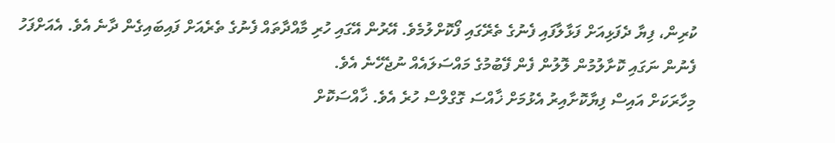ކުރިން، ފިޔާ ދެފަޅިއަށް ފަޅާލާފައި ފެނުގެ ތެރޭގައި ފޯކޮށްލުމެވެ. އޭރުން އޭގައި ހުރި މާއްދާތައް ފެނުގެ ތެރެއަށް ފައިބައިގެން ދާނެ އެވެ. އެއަށްފަހު ފެނުން ނަގައި ކޮށާލުމުން ލޮލުން ފެން ފޭބުމުގެ މައްސަލައެއް ނުޖެހޭނެ އެވެ.
މިހާރަކަށް އައިސް ފިޔާކޮށާއިރު އެޅުމަށް ޚާއްސަ ގޮގްލްސް ހުރެ އެވެ. ޚާއްސަކޮށް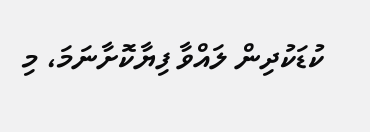ކުޑަކުދިން ލައްވާ ފިޔާކޮށާނަމަ، މި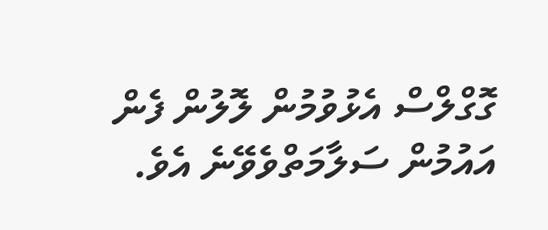ގޮގްލްސް އެޅުވުމުން ލޮލުން ފެން އައުމުން ސަލާމަތްވެވޭނެ އެވެ.